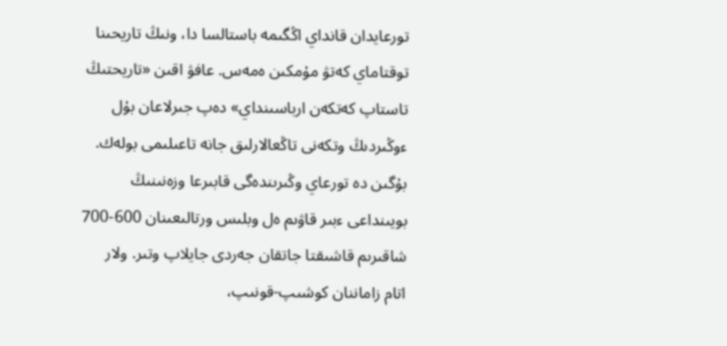تورعايدان قانداي اڭگىمە باستالسا دا، ونىڭ تاريحىنا توقتاماي كەتۋ مۇمكىن ەمەس. عافۋ اقىن «تاريحتىڭ تاستاپ كەتكەن ارباسىنداي» دەپ جىرلاعان بۇل ءوڭىردىڭ وتكەنى تاڭعالارلىق جانە تاعىلىمى بولەك. بۇگىن دە تورعاي وڭىرىندەگى قابىرعا وزەنىنىڭ بويىنداعى ءبىر قاۋىم ەل وبلىس ورتالىعىنان 600-700 شاقىرىم قاشىقتا جاتقان جەردى جايلاپ وتىر. ولار اتام زاماننان كوشىپ-قونىپ،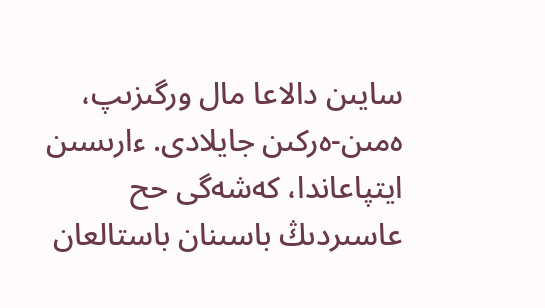سايىن دالاعا مال ورگىزىپ، ەمىن-ەركىن جايلادى. ءارىسىن ايتپاعاندا، كەشەگى حح عاسىردىڭ باسىنان باستالعان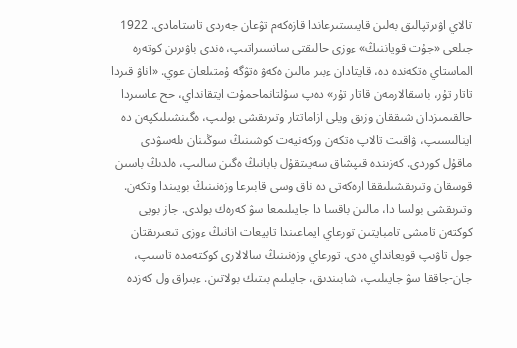تالاي اۋىرتپالىق بەلىن قايىستىرعاندا قازەكەم تۋعان جەردى تاستامادى. 1922 جىلعى «جۇت قوياننىڭ» ءوزى حالىقتى سانسىراتىپ، ەندى باۋىرىن كوتەرە الماستاي ەتكەندە دە، قايتادان ءبىر مالىن ەكەۋ ەتۋگە ۇمتىلعان عوي. «اناۋ قىردا تاتار تۇر، باسقالارمەن قاتار تۇر» دەپ سۇلتانماحمۇت ايتقانداي، حح عاسىردا حالقىمىزدان شىققان وزىق ويلى ازاماتتار وتىرىقشى بولىپ، ەگىنشىلىكپەن دە اينالىسىپ، ۋاقىت تالاپ ەتكەن وركەنيەت كوشىنىڭ سوڭىنان ىلەسۋدى ماقۇل كوردى. كەزىندە قىپشاق سەيىتقۇل بابانىڭ ەگىن سالىپ، ەلدىڭ باسىن قوسقان وتىرىقشىلىققا ارەكەتى دە ناق وسى قابىرعا وزەنىنىڭ بويىندا وتكەن. وتىرىقشى بولسا دا، مالىن باقسا دا جايىلىمعا سۋ كەرەك بولدى. جاز بويى كوكتەن تامشى تامبايتىن تورعاي ايماعىندا تابيعات انانىڭ ءوزى تىعىرىقتان جول تاۋىپ قويعانداي ەدى. تورعاي وزەنىنىڭ سالالارى كوكتەمدە تاسىپ، جان-جاققا سۋ جايىلىپ، شابىندىق، جايىلىم بىتىك بولاتىن. ءبىراق ول كەزدە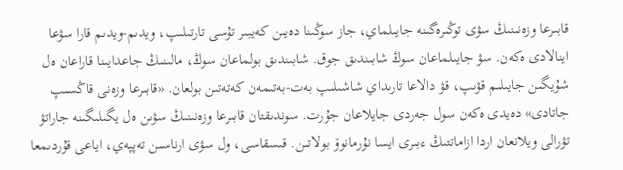قابىرعا وزەنىنىڭ سۋى توڭىرەگىنە جايىلماي، جاز سوڭىنا دەيىن كەيبىر تۇسى تارتىلىپ، ويدىم-ويدىم قارا سۋعا اينالادى ەكەن. سۋ جايىلماعان سوڭ شابىندىق جوق. شابىندىق بولماعان سوڭ، مالىنىڭ جاعدايىنا قاراعان ەل شۇيگىن جايىلىم قۋىپ، قۋ دالاعا تارىداي شاشىلىپ بەت-بەتىمەن كەتەتىن بولعان. «قابىرعا وزەنى قاڭسىپ جاتادى» دەيدى ەكەن سول جەردى جايلاعان جۇرت. سوندىقتان قابىرعا وزەنىنىڭ سۋىن ەل يگىلىگىنە جاراتۋ تۋرالى ويلانعان اردا ازاماتتىڭ ءبىرى ايسا نۇرمانوۆ بولاتىن. قىسقاسى، ول سۋى ارناسىن تەپپەي، اياعى قۇردىمعا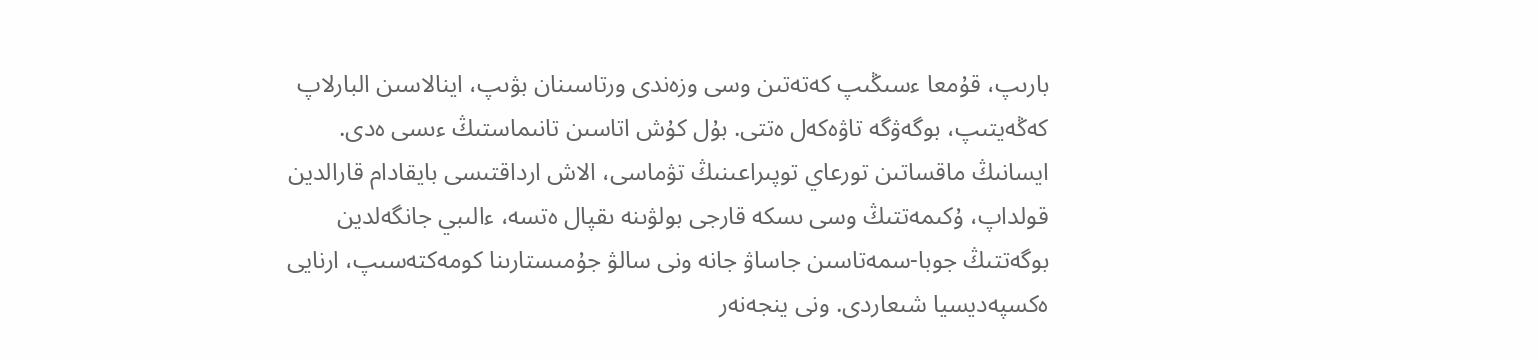بارىپ، قۇمعا ءسىڭىپ كەتەتىن وسى وزەندى ورتاسىنان بۋىپ، اينالاسىن البارلاپ كەڭەيتىپ، بوگەۋگە تاۋەكەل ەتتى. بۇل كۇش اتاسىن تانىماستىڭ ءىسى ەدى.
ايسانىڭ ماقساتىن تورعاي توپىراعىنىڭ تۋماسى، الاش ارداقتىسى بايقادام قارالدين قولداپ، ۇكىمەتتىڭ وسى ىسكە قارجى بولۋىنە ىقپال ەتسە، ءالىبي جانگەلدين بوگەتتىڭ جوبا-سمەتاسىن جاساۋ جانە ونى سالۋ جۇمىستارىنا كومەكتەسىپ، ارنايى ەكسپەديسيا شىعاردى. ونى ينجەنەر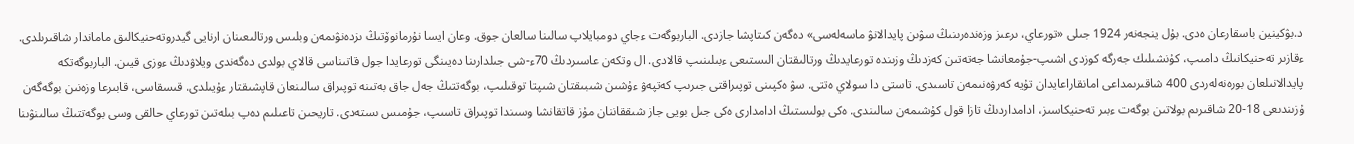د.بۋكينين باسقارعان ەدى. بۇل ينجەنەر 1924 جىلى «تورعاي، ىرعىز وزەندەرىنىڭ سۋىن پايدالانۋ ماسەلەسى» دەگەن كىتاپشا جازدى. الباربوگەت ءجاي دومبايلاپ سالىنا سالعان جوق. وعان ايسا نۇرمانوۆتىڭ ىزدەنۋىمەن وبلىس ورتالىعىنان ارنايى گيدروتەحنيكالىق ماماندار شاقىرىلدى.
ءقازىر تەحنيكانىڭ دامىپ، كۇنشىلىك جەرگە كوزدى اشىپ-جۇمعانشا جەتەتىن كەزدىڭ وزىندە تورعايدىڭ ورتالىقتان الىستىعى ءبىلىنىپ قالادى. ال وتكەن عاسىردىڭ 70ء-شى جىلدارىنا دەيىنگى تورعايدا جول قاتىناسى قالاي بولدى دەگەندى ويلاۋدىڭ ءوزى قيىن. الباربوگەتكە پايدالانىلعان بورەنەلەردى 400 شاقىرىمداعى امانقاراعايدان تۇيە كەرۋەنىمەن تاسىدى. تاستى دا سولاي ەتتى. سۋ ەكپىنى توپىراقتى جىرىپ كەتپەۋ ءۇشىن شىبىقتان شىپتا توقىلىپ، بوگەتتىڭ جەل جاق بەتىنە توپىراق سالىنعان قاپشىقتار ءۇيىلدى. قىسقاسى، قابىرعا وزەنىن بوگەگەن ۇزىندىعى 18-20 شاقىرىم بولاتىن بوگەت ءبىر تەحنيكاسىز، ادامداردىڭ تازا قول كۇشىمەن سالىندى. ەكى بولىستىڭ ادامدارى ەكى جىل بويى جاز شىققاننان مۇز قاتقانشا وسىندا توپىراق تاسىپ، جۇمىس ىستەدى. تاريحىن تاعىلىم دەپ بىلەتىن تورعاي حالقى وسى بوگەتتىڭ سالىنۋىنا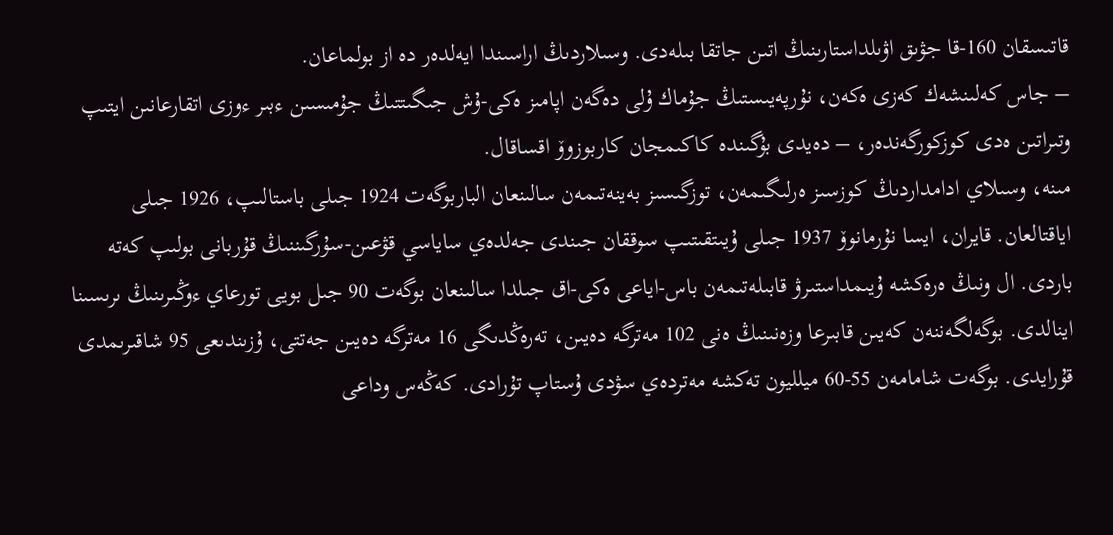قاتىسقان 160-قا جۋىق اۋىلداستارىنىڭ اتىن جاتقا بىلەدى. وسىلاردىڭ اراسىندا ايەلدەر دە از بولماعان.
– جاس كەلىنشەك كەزى ەكەن، نۇرپەيىستىڭ جۇماك ۇلى دەگەن اپامىز ەكى-ۇش جىگىتتىڭ جۇمىسىن ءبىر ءوزى اتقارعانىن ايتىپ وتىراتىن ەدى كوزكورگەندەر، – دەيدى بۇگىندە كاكىمجان كاربوزوۆ اقساقال.
مىنە، وسىلاي ادامداردىڭ كوزسىز ەرلىگىمەن، توزگىسىز بەينەتىمەن سالىنعان الباربوگەت 1924 جىلى باستالىپ، 1926 جىلى اياقتالعان. قايران، ايسا نۇرمانوۆ 1937 جىلى ۇيىتقىتىپ سوققان جىندى جەلدەي ساياسي قۋعىن-سۇرگىننىڭ قۇربانى بولىپ كەتە باردى. ال ونىڭ ەرەكشە ۇيىمداستىرۋ قابىلەتىمەن باس-اياعى ەكى-اق جىلدا سالىنعان بوگەت 90 جىل بويى تورعاي ءوڭىرىنىڭ ىرىسىنا اينالدى. بوگەلگەننەن كەيىن قابىرعا وزەنىنىڭ ەنى 102 مەترگە دەيىن، تەرەڭدىگى 16 مەترگە دەيىن جەتتى، ۇزىندىعى 95 شاقىرىمدى قۇرايدى. بوگەت شامامەن 55-60 ميلليون تەكشە مەتردەي سۋدى ۇستاپ تۇرادى. كەڭەس وداعى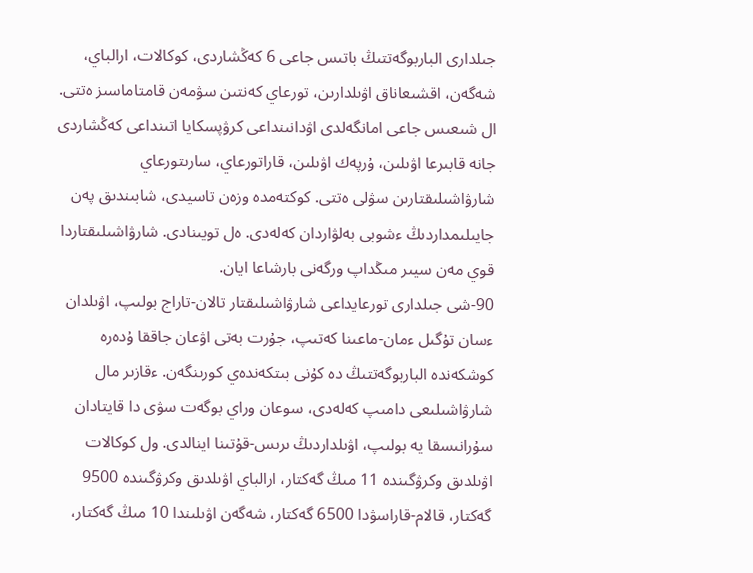جىلدارى الباربوگەتتىڭ باتىس جاعى 6 كەڭشاردى، كوكالات، ارالباي، شەگەن، اقشىعاناق اۋىلدارىن، تورعاي كەنتىن سۋمەن قامتاماسىز ەتتى. ال شىعىس جاعى امانگەلدى اۋدانىنداعى كرۋپسكايا اتىنداعى كەڭشاردى جانە قابىرعا اۋىلىن، ۇرپەك اۋىلىن، قاراتورعاي، سارىتورعاي شارۋاشىلىقتارىن سۋلى ەتتى. كوكتەمدە وزەن تاسيدى، شابىندىق پەن جايىلىمداردىڭ ءشوبى بەلۋاردان كەلەدى. ەل تويىنادى. شارۋاشىلىقتاردا قوي مەن سيىر مىڭداپ ورگەنى بارشاعا ايان.
90-شى جىلدارى تورعايداعى شارۋاشىلىقتار تالان-تاراج بولىپ، اۋىلدان ءسان تۇگىل ءمان-ماعىنا كەتىپ، جۇرت بەتى اۋعان جاققا ۇدەرە كوشكەندە الباربوگەتتىڭ دە كۇنى بىتكەندەي كورىنگەن. ءقازىر مال شارۋاشىلىعى دامىپ كەلەدى، سوعان وراي بوگەت سۋى دا قايتادان سۇرانىسقا يە بولىپ، اۋىلداردىڭ ىرىس-قۇتىنا اينالدى. ول كوكالات اۋىلدىق وكرۋگىندە 11 مىڭ گەكتار، ارالباي اۋىلدىق وكرۋگىندە 9500 گەكتار، قالام-قاراسۋدا 6500 گەكتار، شەگەن اۋىلىندا 10 مىڭ گەكتار،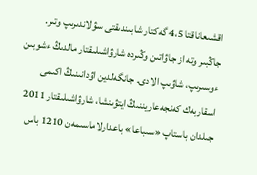اقشىعاناقتا 4،5 گەكتار شابىندىقتى سۋلاندىرىپ وتىر. جاڭبىر وتە از جاۋاتىن وڭىردە شارۋاشىلىقتار مالدىڭ ءشوبىن ءوسىرىپ، شاۋىپ الادى. جانگەلدين اۋدانىنىڭ اكىمى اسقاربەك كەنجەعاريننىڭ ايتۋىنشا، شارۋاشىلىقتار 2011 جىلدان باستاپ «سىباعا» باعدارلاماسىمەن 1210 باس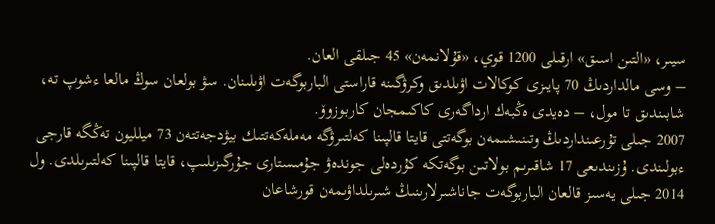سيىر، «التىن اسىق» ارقىلى 1200 قوي، «قۇلانمەن» 45 جىلقى العان.
– وسى مالداردىڭ 70 پايىزى كوكالات اۋىلدىق وكرۋگىنە قاراستى الباربوگەت اۋىلىنان. سۋ بولعان سوڭ مالعا ءشوپ تە، شابىندىق تا مول، – دەيدى ەڭبەك ارداگەرى كاكىمجان كاربوزوۆ.
2007 جىلى تۇرعىنداردىڭ وتىنىشىمەن بوگەتتى قايتا قالپىنا كەلتىرۋگە مەملەكەتتىك بيۋدجەتتەن 73 ميلليون تەڭگە قارجى ءبولىندى. ۇزىندىعى 17 شاقىرىم بولاتىن بوگەتكە كۇردەلى جوندەۋ جۇمىستارى جۇرگىزىلىپ، قايتا قالپىنا كەلتىرىلدى. ول 2014 جىلى يەسىز قالعان الباربوگەت جاناشىرلارىنىڭ شىرىلداۋىمەن قورشاعان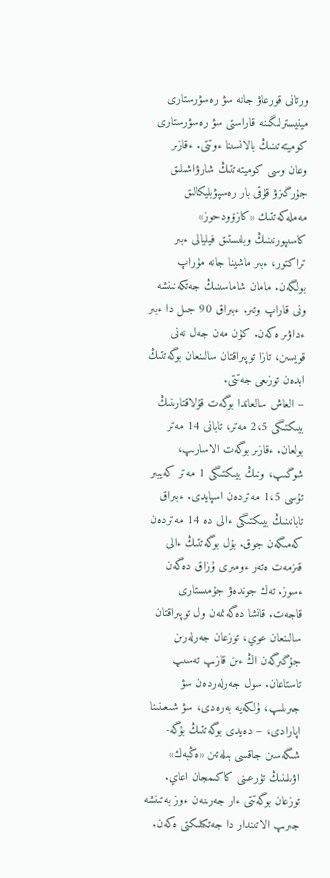ورتانى قورعاۋ جانە سۋ رەسۋرستارى مينيسترلىگىنە قاراستى سۋ رەسۋرستارى كوميتەتىنىڭ بالانسىنا ءوتتى. ءقازىر وعان وسى كوميتەتتىڭ شارۋاشىلىق جۇرگىزۋ قۇقى بار رەسپۋبليكالىق مەملەكەتتىك «كازۆودحوز» كاسىپورنىنىڭ وبلىستىق فيليالى ءبىر تراكتور، ءبىر ماشينا جانە مۇراپ بولگەن. مامان شاماسىنىڭ جەتكەنىنشە ونى قاراپ وتىر. ءبىراق 90 جىل دا ءبىر ءداۋىر ەكەن. كۇن مەن جەل نەنى قويسىن، تازا توپىراقتان سالىنعان بوگەتتىڭ ابدەن توزىعى جەتتى.
– العاش سالعاندا بوگەت قۇلاقتارىنىڭ بيىكتىگى 2،5 مەتر، تابانى 14 مەتر بولعان. ءقازىر بوگەت الاسارىپ، شوگىپ، ونىڭ بيىكتىگى 1 مەتر كەيبىر تۇسى 1،5 مەتردەن اسپايدى. ءبىراق تابانىنىڭ بيىكتىگى ءالى دە 14 مەتردەن كەمىگەن جوق. بۇل بوگەتتىڭ ءالى قىزمەت ەتەر ءومىرى ۇزاق دەگەن ءسوز. تەك جوندەۋ جۇمىستارى قاجەت. قانشا دەگەنمەن ول توپىراقتان سالىنعان عوي، توزعان جەرلەرىن جۇگىرگەن اڭ ءىن قازىپ تەسىپ تاستاعان. سول جەرلەردەن سۋ جىرىلىپ، ۇلكەيە بەرەدى، سۋ شىعىنىنا اپارادى، – دەيدى بوگەتتىڭ بۇگە-شىگەسىن جاقسى بىلەتىن «ەڭبەك» اۋىلىنىڭ تۇرعىنى كاكىمجان اعاي.
توزعان بوگەتتى ءار جەرىنەن ءوز بەتىنشە جىرىپ الاتىندار دا جەتكىلىكتى ەكەن.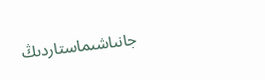جانىاشىماستاردىڭ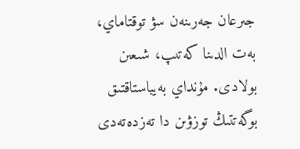جىرعان جەرىنەن سۋ توقتاماي، بەت الدىنا كەتىپ، شىعىن بولادى. مۇنداي بەيباستاقتىق بوگەتتىڭ توزۋىن دا تەزدەتەدى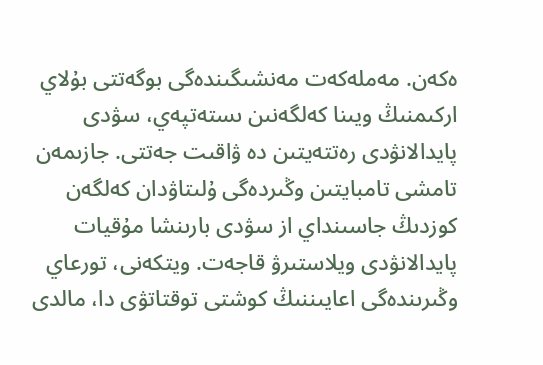ەكەن. مەملەكەت مەنشىگىندەگى بوگەتتى بۇلاي اركىمنىڭ ويىنا كەلگەنىن ىستەتپەي، سۋدى پايدالانۋدى رەتتەيتىن دە ۋاقىت جەتتى. جازىمەن تامشى تامبايتىن وڭىردەگى ۇلىتاۋدان كەلگەن كوزدىڭ جاسىنداي از سۋدى بارىنشا مۇقيات پايدالانۋدى ويلاستىرۋ قاجەت. ويتكەنى، تورعاي وڭىرىندەگى اعايىننىڭ كوشتى توقتاتۋى دا، مالدى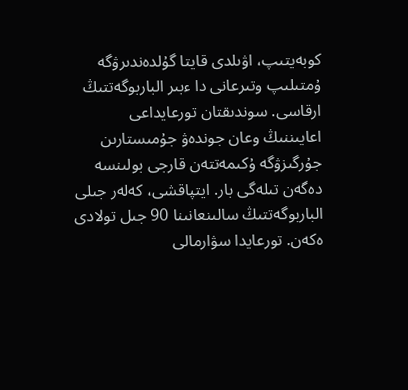كوبەيتىپ، اۋىلدى قايتا گۇلدەندىرۋگە ۇمتىلىپ وتىرعانى دا ءبىر الباربوگەتتىڭ ارقاسى. سوندىقتان تورعايداعى اعايىننىڭ وعان جوندەۋ جۇمىستارىن جۇرگىزۋگە ۇكىمەتتەن قارجى بولىنسە دەگەن تىلەگى بار. ايتپاقشى، كەلەر جىلى الباربوگەتتىڭ سالىنعانىنا 90 جىل تولادى ەكەن. تورعايدا سۋارمالى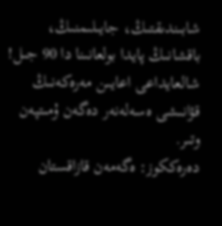شابىندىقتىڭ، جايىلىمنىڭ، باقشانىڭ پايدا بولعانىنا دا 90 جىل! شالعايداعى اعايىن مەرەكەنىڭ قۋانىشى ەسەلەنەر دەگەن ۇمىتپەن وتىر.
دەرەككوز: ەگەمەن قازاقستان